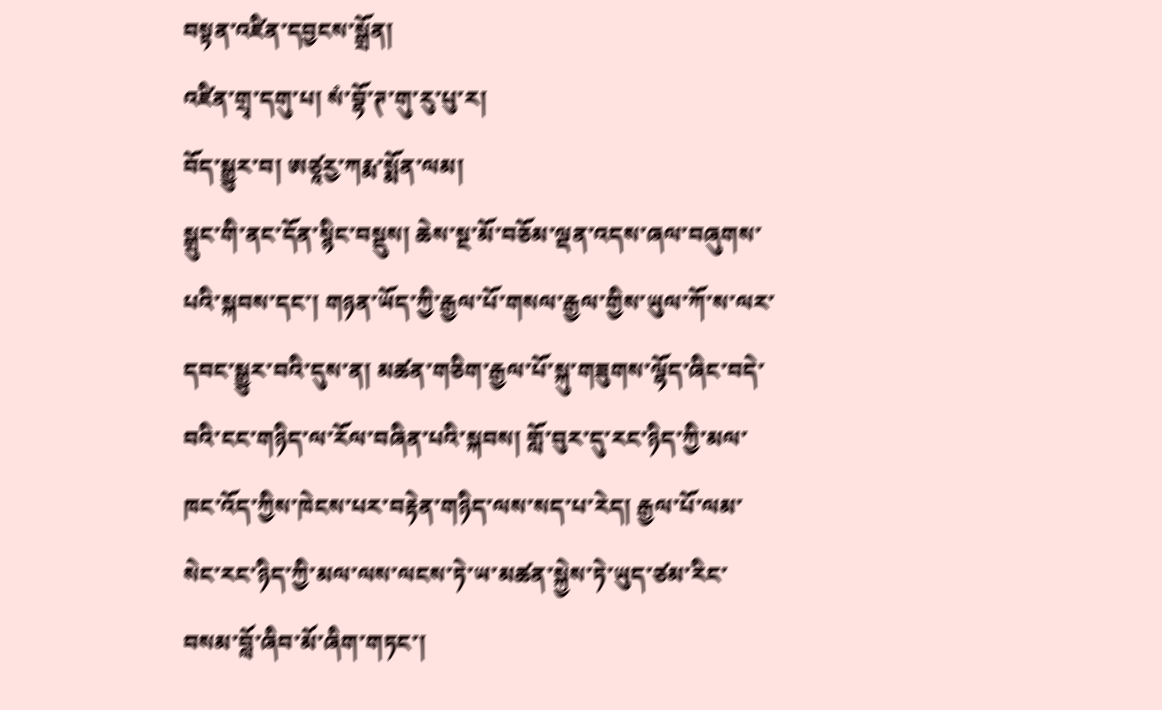བསྟན་འཛིན་དབྱངས་སྒྲོན།
འཛིན་གྲྭ་དགུ་པ། སཾ་བྷོ་ཊ་གུ་རུ་པུ་ར།
བོད་སྒྱུར་བ། ཨཙཱརྱ་ཀརྨ་སྨོན་ལམ།
སྒྲུང་གི་ནང་དོན་སྙིང་བསྡུས། ཆེས་སྔ་མོ་བཅོམ་ལྡན་འདས་ཞལ་བཞུགས་པའི་སྐབས་དང་། གཉན་ཡོད་ཀྱི་རྒྱལ་པོ་གསལ་རྒྱལ་གྱིས་ཡུལ་ཀོ་ས་ལར་དབང་སྒྱུར་བའི་དུས་ན། མཚན་གཅིག་རྒྱལ་པོ་སྐུ་གཟུགས་ལྷོད་ཞིང་བདེ་བའི་ངང་གཉིད་ལ་རོལ་བཞིན་པའི་སྐབས། གློ་བུར་དུ་རང་ཉིད་ཀྱི་མལ་ཁང་འོད་ཀྱིས་ཁེངས་པར་བརྟེན་གཉིད་ལས་སད་པ་རེད། རྒྱལ་པོ་ལམ་སེང་རང་ཉིད་ཀྱི་མལ་ལས་ལངས་ཏེ་ཡ་མཚན་སྐྱེས་ཏེ་ཡུད་ཙམ་རིང་བསམ་བློ་ཞིབ་མོ་ཞིག་གཏང་།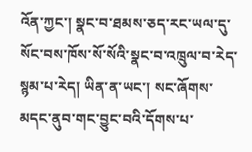འོན་ཀྱང་། སྣང་བ་ཐམས་ཅད་རང་ཡལ་དུ་སོང་བས་ཁོས་སོ་སོའི་སྣང་བ་འཁྲུལ་བ་རེད་སྙམ་པ་རེད། ཡིན་ན་ཡང་། སང་ཞོགས་མདང་ནུབ་གང་བྱུང་བའི་དོགས་པ་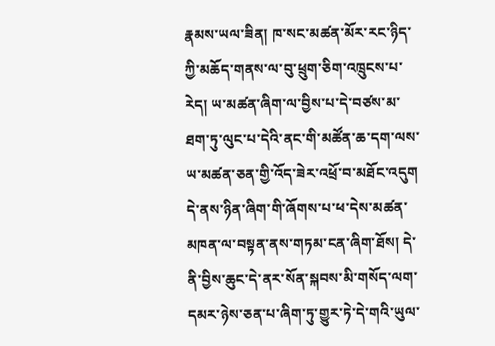རྣམས་ཡལ་ཟིན། ཁ་སང་མཚན་མོར་རང་ཉིད་ཀྱི་མཆོད་གནས་ལ་བུ་ཕྲུག་ཅིག་འཁྲུངས་པ་རེད། ཡ་མཚན་ཞིག་ལ་བྱིས་པ་དེ་བཙས་མ་ཐག་ཏུ་ལུང་པ་དེའི་ནང་གི་མཚོན་ཆ་དག་ལས་ཡ་མཚན་ཅན་གྱི་འོད་ཟེར་འཕྲོ་བ་མཐོང་འདུག
དེ་ནས་ཉིན་ཞིག་གི་ཞོགས་པ་ཕ་དེས་མཚན་མཁན་ལ་བསྟན་ནས་གཏམ་ངན་ཞིག་ཐོས། དེ་ནི་བྱིས་ཆུང་དེ་ནར་སོན་སྐབས་མི་གསོད་ལག་དམར་ཉེས་ཅན་པ་ཞིག་ཏུ་གྱུར་ཏེ་དེ་གའི་ཡུལ་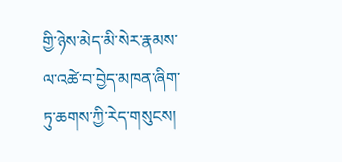གྱི་ཉེས་མེད་མི་སེར་རྣམས་ལ་འཚེ་བ་བྱེད་མཁན་ཞིག་ཏུ་ཆགས་ཀྱི་རེད་གསུངས།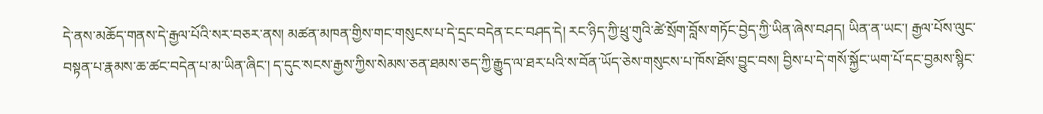དེ་ནས་མཆོད་གནས་དེ་རྒྱལ་པོའི་སར་བཅར་ནས། མཚན་མཁན་གྱིས་གང་གསུངས་པ་དེ་དྲང་བདེན་ངང་བཤད་དེ། རང་ཉིད་ཀྱི་ཕྲུ་གུའི་ཚེ་སྲོག་བློས་གཏོང་བྱེད་ཀྱི་ཡིན་ཞེས་བཤད། ཡིན་ན་ཡང་། རྒྱལ་པོས་ལུང་བསྟན་པ་རྣམས་ཆ་ཚང་བདེན་པ་མ་ཡིན་ཞིང་། ད་དུང་སངས་རྒྱས་ཀྱིས་སེམས་ཅན་ཐམས་ཅད་ཀྱི་རྒྱུད་ལ་ཐར་པའི་ས་བོན་ཡོད་ཅེས་གསུངས་པ་ཁོས་ཐོས་བྱུང་བས། བྱིས་པ་དེ་གསོ་སྐྱོང་ཡག་པོ་དང་བྱམས་སྙིང་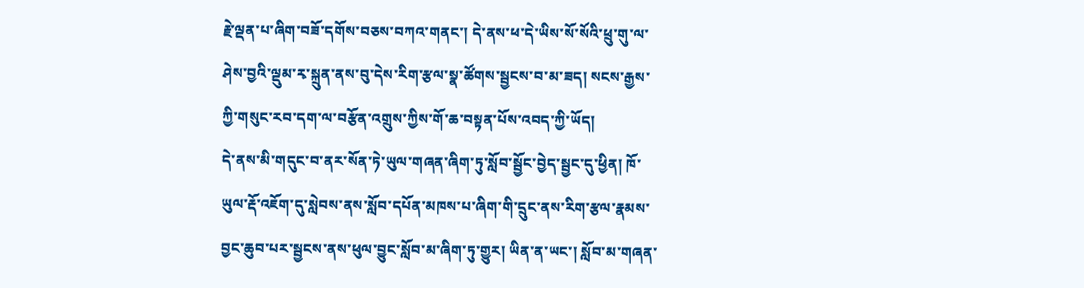རྗེ་ལྡན་པ་ཞིག་བཟོ་དགོས་བཅས་བཀའ་གནང་། དེ་ནས་ཕ་དེ་ཡིས་སོ་སོའི་ཕྲུ་གུ་ལ་ཤེས་བྱའི་ལྡུམ་རྭ་སྐྲུན་ནས་བུ་དེས་རིག་རྩལ་སྣ་ཚོགས་སྦྱངས་བ་མ་ཟད། སངས་རྒྱས་ཀྱི་གསུང་རབ་དག་ལ་བརྩོན་འགྲུས་ཀྱིས་གོ་ཆ་བསྟན་པོས་འབད་ཀྱི་ཡོད།
དེ་ནས་མི་གདུང་བ་ནར་སོན་ཏེ་ཡུལ་གཞན་ཞིག་ཏུ་སློབ་སྦྱོང་བྱེད་སྦྱང་དུ་ཕྱིན། ཁོ་ཡུལ་རྡོ་འཇོག་དུ་སླེབས་ནས་སློབ་དཔོན་མཁས་པ་ཞིག་གི་དྲུང་ནས་རིག་རྩལ་རྣམས་བྱང་ཆུབ་པར་སྦྱངས་ནས་ཕུལ་བྱུང་སློབ་མ་ཞིག་ཏུ་གྱུར། ཡིན་ན་ཡང་། སློབ་མ་གཞན་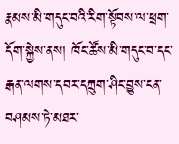རྣམས་མི་གདུང་བའི་རིག་སྟོབས་ལ་ཕྲག་དོག་སྐྱེས་ནས། ཁོང་ཚོས་མི་གདུང་བ་དང་རྒན་ལགས་དབར་དཀྲུག་ཤིང་བྱུས་ངན་བཤམས་ཏེ་མཐར་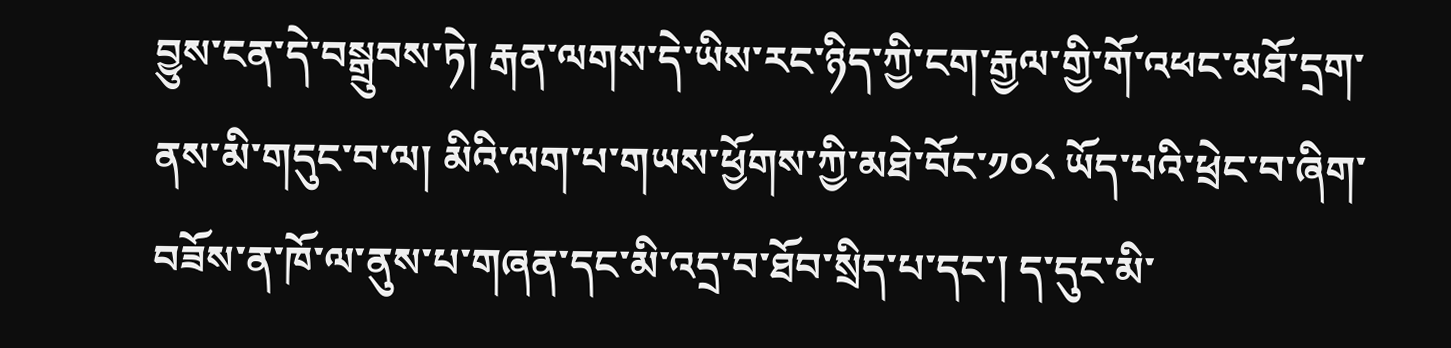བྱུས་ངན་དེ་བསྒྲུབས་ཏེ། རྒན་ལགས་དེ་ཡིས་རང་ཉིད་ཀྱི་ངག་རྒྱལ་གྱི་གོ་འཕང་མཐོ་དྲག་ནས་མི་གདུང་བ་ལ། མིའི་ལག་པ་གཡས་ཕྱོགས་ཀྱི་མཐེ་བོང་༡༠༨ ཡོད་པའི་ཕྲེང་བ་ཞིག་བཟོས་ན་ཁོ་ལ་ནུས་པ་གཞན་དང་མི་འདྲ་བ་ཐོབ་སྲིད་པ་དང་། ད་དུང་མི་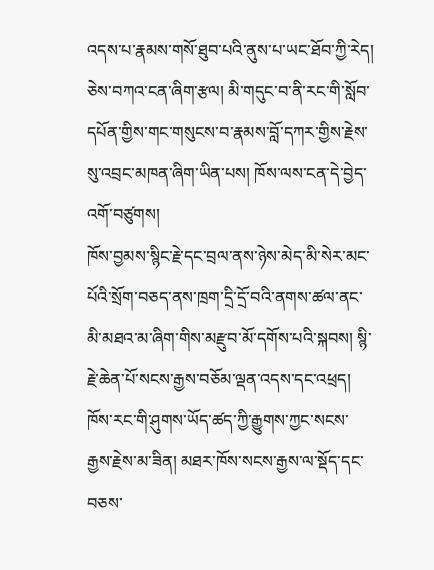འདས་པ་རྣམས་གསོ་ཐུབ་པའི་ནུས་པ་ཡང་ཐོབ་ཀྱི་རེད། ཅེས་བཀའ་ངན་ཞིག་རྩལ། མི་གདུང་བ་ནི་རང་གི་སློབ་དཔོན་གྱིས་གང་གསུངས་བ་རྣམས་བློ་དཀར་གྱིས་རྗེས་སུ་འབྲང་མཁན་ཞིག་ཡིན་པས། ཁོས་ལས་ངན་དེ་བྱེད་འགོ་བཙུགས།
ཁོས་བྱམས་སྙིང་རྗེ་དང་བྲལ་ནས་ཉེས་མེད་མི་སེར་མང་པོའི་སྲོག་བཅད་ནས་ཁྲག་དྲི་དྲོ་བའི་ནགས་ཚལ་ནང་མི་མཐའ་མ་ཞིག་གིས་མརྫུབ་མོ་དགོས་པའི་སྐབས། སྙི་རྗེ་ཆེན་པོ་སངས་རྒྱས་བཅོམ་ལྡན་འདས་དང་འཕྲད། ཁོས་རང་གི་ཤུགས་ཡོད་ཚད་ཀྱི་རྒྱུགས་ཀྱང་སངས་རྒྱས་རྗེས་མ་ཟིན། མཐར་ཁོས་སངས་རྒྱས་ལ་སྡོད་དང་བཅས་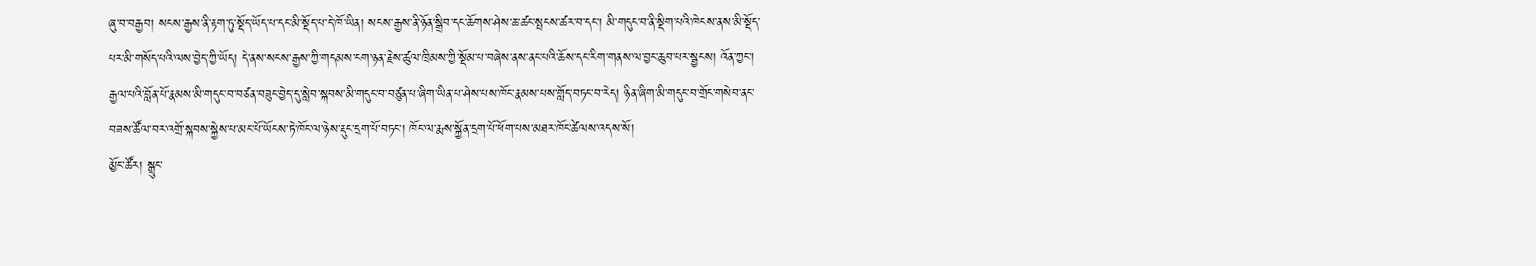ཞུ་བ་བརྒྱབ། སངས་རྒྱས་ནི་རྟག་ཏུ་སྡོད་ཡོད་པ་དང་མི་སྡོད་པ་དེ་ཁོ་ཡིན། སངས་རྒྱས་ནི་ཉོན་སྒྲིབ་དང་ཆོགས་ཤེས་ཆ་ཚང་སྤངས་ཚར་བ་དང་། མི་གདུང་བ་ནི་སྡིག་པའི་ཁེངས་ནས་མི་སྡོད་པར་མི་གསོད་པའི་ལས་བྱེད་ཀྱི་ཡོད། དེ་ནས་སངས་རྒྱས་ཀྱི་གདམས་ངག་ཉན་རྗེས་ཚུལ་ཁྲིམས་ཀྱི་སྡོམ་པ་བཞེས་ནས་ནང་པའི་ཆོས་དང་རིག་གནས་ལ་བྱང་ཆུབ་པར་སྦྱངས། འོན་ཀྱང་། རྒྱལ་པའི་བློན་པོ་རྣམས་མི་གདུང་བ་བཙན་བཟུང་བྱེད་དུ་སླེབ་སྐབས་མི་གདུང་བ་བཙུན་པ་ཞིག་ཡིན་པ་ཤེས་པས་ཁོང་རྣམས་པས་གློད་བཏང་བ་རེད། ཉིན་ཞིག་མི་གདུང་བ་གྲོང་གསེབ་ནང་བཟས་ཚོལ་བར་འགྲོ་སྐབས་སྐྱེས་པ་མང་པོ་ཡོངས་ཏེ་ཁོང་ལ་ཉེས་རྡུང་དྲག་པོ་བཏང་། ཁོང་ལ་རྨས་སྐྱོན་དྲག་པོ་ཕོག་པས་མཐར་ཁོང་ཚེལས་འདས་སོ།
མྱོང་ཚོར། སྒྲུང་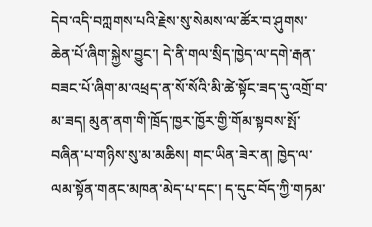དེབ་འདི་བཀླགས་པའི་རྗེས་སུ་སེམས་ལ་ཚོར་བ་ཤུགས་ཆེན་པོ་ཞིག་སྐྱེས་བྱུང་། དེ་ནི་གལ་སྲིད་ཁྱེད་ལ་དགེ་རྒན་བཟང་པོ་ཞིག་མ་འཕྲད་ན་སོ་སོའི་མི་ཚེ་སྟོང་ཟད་དུ་འགྲོ་བ་མ་ཟད། མུན་ནག་གི་ཁྲོད་ཁྱར་ཁྱོར་གྱི་གོམ་སྟབས་སྤོ་བཞིན་པ་གཉིས་སུ་མ་མཆིས། གང་ཡིན་ཟེར་ན། ཁྱེད་ལ་ལམ་སྟོན་གནང་མཁན་མེད་པ་དང་། ད་དུང་བོད་ཀྱི་གཏམ་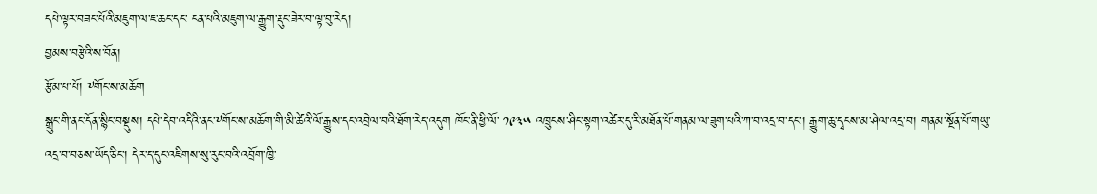དཔེ་ལྟར་བཟང་པོའི་མཇུག་ལ་ཇ་ཆང་དང་ ངན་པའི་མཇུག་ལ་རྒྱུག་རྡུང་ཟེར་བ་ལྟ་བུ་རེད།
བྱམས་བརྩེའི་ས་བོན།
རྩོམ་པ་པོ། ༸གོང་ས་མཆོག
སྒྲུང་གི་ནང་དོན་སྙིང་བསྡུས། དཔེ་དེབ་འདིའི་ནང་༸གོང་ས་མཆོག་གི་མི་ཚེའི་ལོ་རྒྱུས་དང་འབྲེལ་བའི་ཐོག་རེད་འདུག ཁོང་ནི་ཕྱི་ལོ་ ༡༩༣༥ འཁྲུངས་ཤིང་སྟག་འཚེར་དུ་རི་མཐོན་པོ་གནམ་ལ་ཟུག་པའི་ཀ་བ་འདྲ་བ་དང་། རྒྱུག་ཆུ་དྭངས་མ་ཤེལ་འདྲ་བ། གནམ་སྔོན་པོ་གཡུ་འདྲ་བ་བཅས་ཡོད་ཅིང་། དེར་ད་དུང་འཇིགས་སུ་རུང་བའི་འབྲོག་ཁྱི་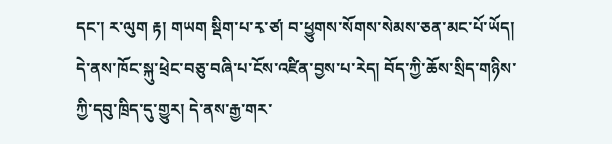དང་། ར་ལུག རྟ། གཡག སྡིག་པ་རྭ་ཙ། བ་ཕྱུགས་སོགས་སེམས་ཅན་མང་པོ་ཡོད། དེ་ནས་ཁོང་སྐུ་ཕྲེང་བཅུ་བཞི་པ་ངོས་འཛིན་བྱས་པ་རེད། བོད་ཀྱི་ཆོས་སྲིད་གཉིས་ཀྱི་དབུ་ཁྲིད་དུ་གྱུར། དེ་ནས་རྒྱ་གར་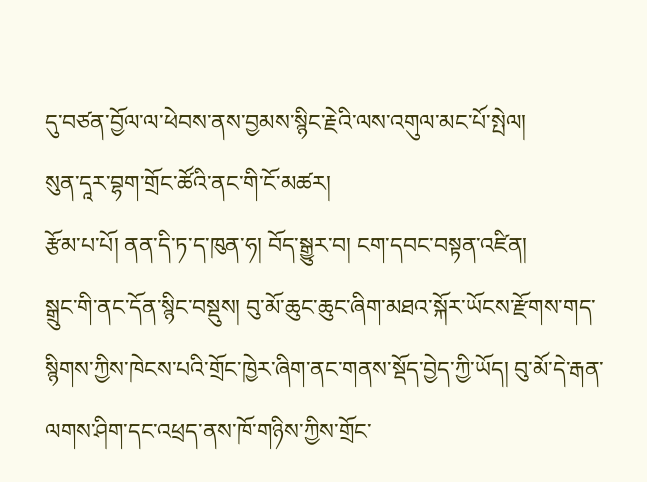དུ་བཙན་བྱོལ་ལ་ཕེབས་ནས་བྱམས་སྙིང་རྗེའི་ལས་འགུལ་མང་པོ་སྤེལ།
སུན་དཱར་བྷག་གྲོང་ཚོའི་ནང་གི་ངོ་མཚར།
རྩོམ་པ་པོ། ནན་དི་ཏ་ད་ཁུན་ཧ། བོད་སྒྱུར་བ། ངག་དབང་བསྟན་འཛིན།
སྒྲུང་གི་ནང་དོན་སྙིང་བསྡུས། བུ་མོ་ཆུང་ཆུང་ཞིག་མཐའ་སྐོར་ཡོངས་རྫོགས་གད་སྙིགས་ཀྱིས་ཁེངས་པའི་གྲོང་ཁྱེར་ཞིག་ནང་གནས་སྡོད་བྱེད་ཀྱི་ཡོད། བུ་མོ་དེ་རྒན་ལགས་ཤིག་དང་འཕྲད་ནས་ཁོ་གཉིས་ཀྱིས་གྲོང་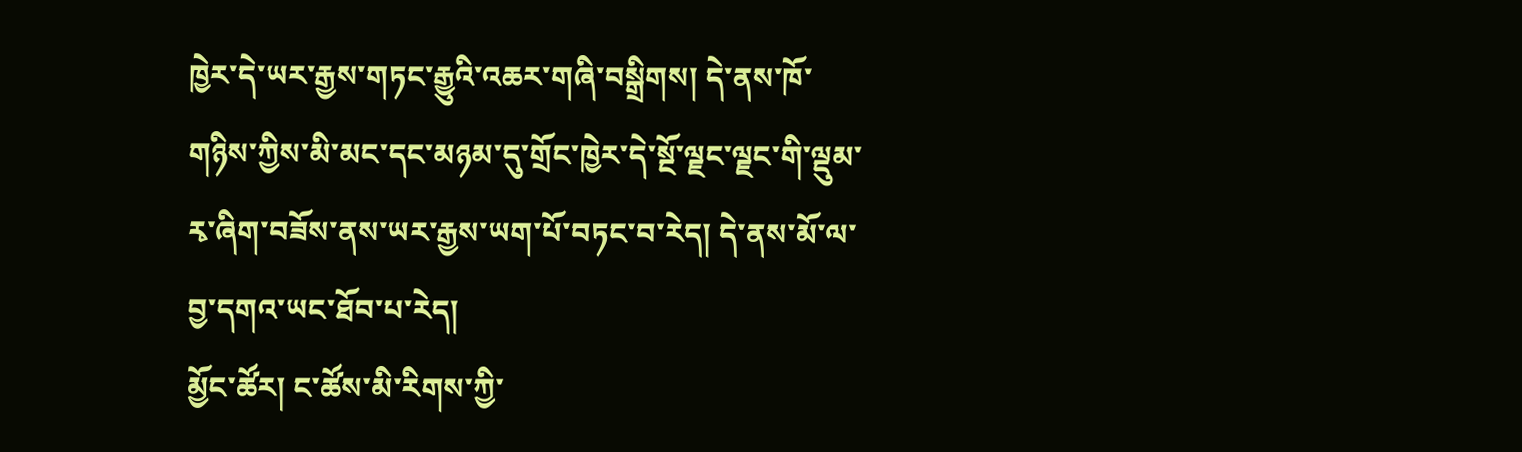ཁྱེར་དེ་ཡར་རྒྱས་གཏང་རྒྱུའི་འཆར་གཞི་བསྒྲིགས། དེ་ནས་ཁོ་གཉིས་ཀྱིས་མི་མང་དང་མཉམ་དུ་གྲོང་ཁྱེར་དེ་སྔོ་ལྗང་ལྗང་གི་ལྡུམ་རྭ་ཞིག་བཟོས་ནས་ཡར་རྒྱས་ཡག་པོ་བཏང་བ་རེད། དེ་ནས་མོ་ལ་བྱ་དགའ་ཡང་ཐོབ་པ་རེད།
མྱོང་ཚོར། ང་ཚོས་མི་རིགས་ཀྱི་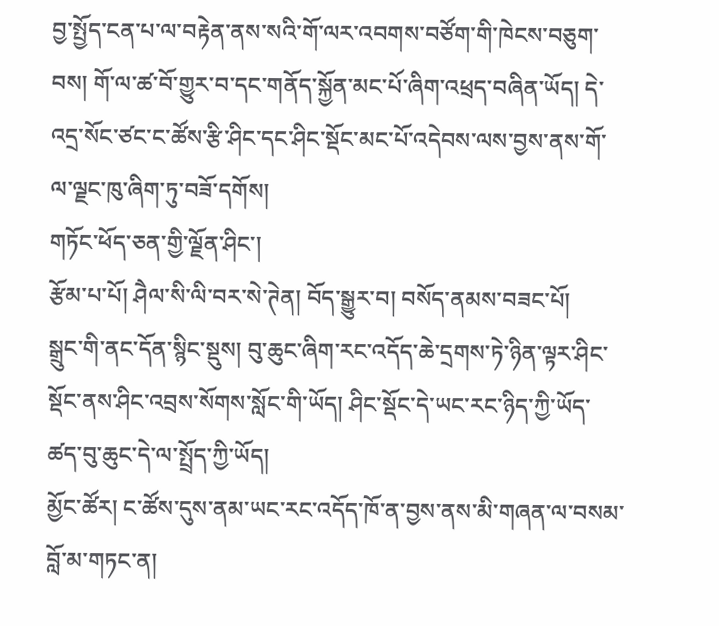བྱ་སྤྱོད་ངན་པ་ལ་བརྟེན་ནས་སའི་གོ་ལར་འབགས་བཙོག་གི་ཁེངས་བཅུག་བས། གོ་ལ་ཚ་བོ་གྱུར་བ་དང་གནོད་སྐྱོན་མང་པོ་ཞིག་འཕྲད་བཞིན་ཡོད། དེ་འདྲ་སོང་ཙང་ང་ཚོས་རྩི་ཤིང་དང་ཤིང་སྡོང་མང་པོ་འདེབས་ལས་བྱས་ནས་གོ་ལ་ལྗང་ཁུ་ཞིག་ཏུ་བཟོ་དགོས།
གཏོང་ཕོད་ཅན་གྱི་ལྗོན་ཤིང་།
རྩོམ་པ་པོ། ཤཻལ་སི་ལི་བར་སེ་ཊེན། བོད་སྒྱུར་བ། བསོད་ནམས་བཟང་པོ།
སྒྲུང་གི་ནང་དོན་སྙིང་སྡུས། བུ་ཆུང་ཞིག་རང་འདོད་ཆེ་དྲགས་ཏེ་ཉིན་ལྟར་ཤིང་སྡོང་ནས་ཤིང་འབྲས་སོགས་སློང་གི་ཡོད། ཤིང་སྡོང་དེ་ཡང་རང་ཉིད་ཀྱི་ཡོད་ཚད་བུ་ཆུང་དེ་ལ་སྤྲོད་ཀྱི་ཡོད།
མྱོང་ཚོར། ང་ཚོས་དུས་ནམ་ཡང་རང་འདོད་ཁོ་ན་བྱས་ནས་མི་གཞན་ལ་བསམ་བློ་མ་གཏང་ན།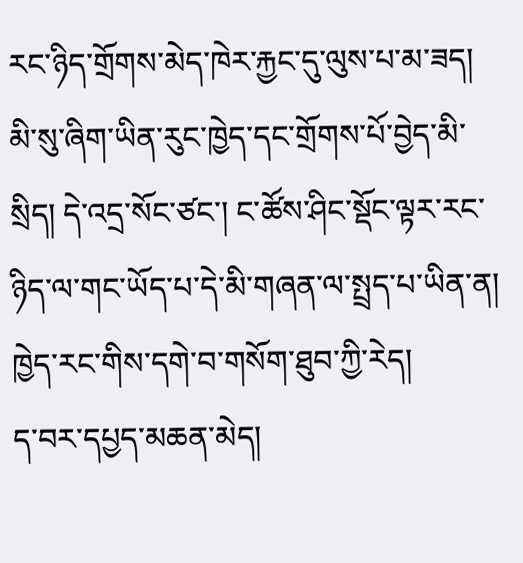རང་ཉིད་གྲོགས་མེད་ཁེར་རྐྱང་དུ་ལུས་པ་མ་ཟད། མི་སུ་ཞིག་ཡིན་རུང་ཁྱེད་དང་གྲོགས་པོ་བྱེད་མི་སྲིད། དེ་འདྲ་སོང་ཙང་། ང་ཚོས་ཤིང་སྡོང་ལྟར་རང་ཉིད་ལ་གང་ཡོད་པ་དེ་མི་གཞན་ལ་སྤྲད་པ་ཡིན་ན། ཁྱེད་རང་གིས་དགེ་བ་གསོག་ཐུབ་ཀྱི་རེད།
ད་བར་དཔྱད་མཆན་མེད།